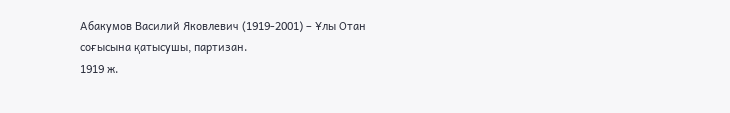Абакумов Василий Яковлевич (1919-2001) – Ұлы Отан соғысына қатысушы, партизан.
1919 ж.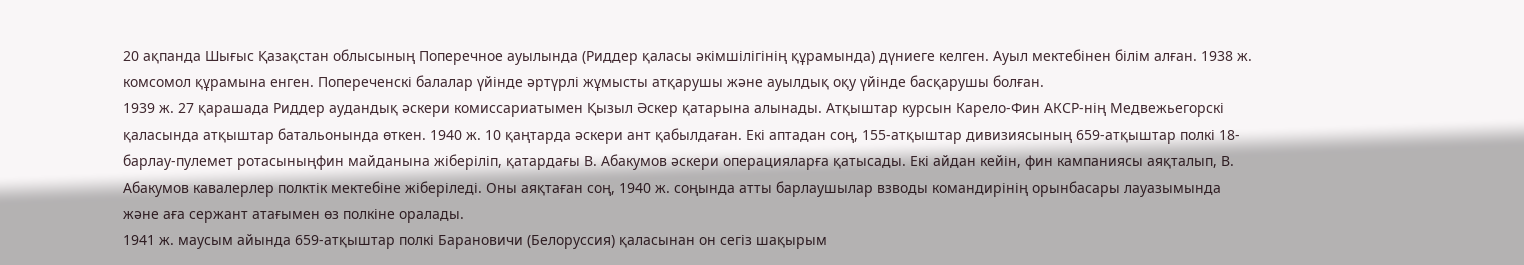20 ақпанда Шығыс Қазақстан облысының Поперечное ауылында (Риддер қаласы әкімшілігінің құрамында) дүниеге келген. Ауыл мектебінен білім алған. 1938 ж. комсомол құрамына енген. Попереченскі балалар үйінде әртүрлі жұмысты атқарушы және ауылдық оқу үйінде басқарушы болған.
1939 ж. 27 қарашада Риддер аудандық әскери комиссариатымен Қызыл Әскер қатарына алынады. Атқыштар курсын Карело-Фин АКСР-нің Медвежьегорскі қаласында атқыштар батальонында өткен. 1940 ж. 10 қаңтарда әскери ант қабылдаған. Екі аптадан соң, 155-атқыштар дивизиясының 659-атқыштар полкі 18-барлау-пулемет ротасыныңфин майданына жіберіліп, қатардағы В. Абакумов әскери операцияларға қатысады. Екі айдан кейін, фин кампаниясы аяқталып, В. Абакумов кавалерлер полктік мектебіне жіберіледі. Оны аяқтаған соң, 1940 ж. соңында атты барлаушылар взводы командирінің орынбасары лауазымында және аға сержант атағымен өз полкіне оралады.
1941 ж. маусым айында 659-атқыштар полкі Барановичи (Белоруссия) қаласынан он сегіз шақырым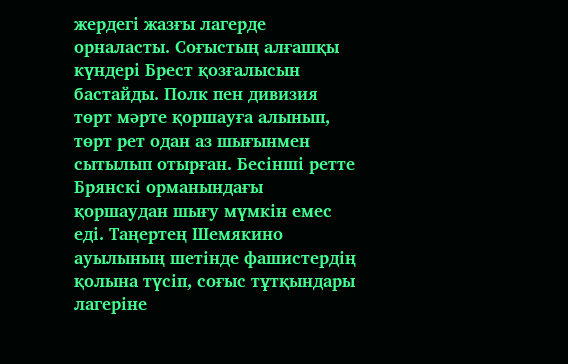жердегі жазғы лагерде орналасты. Соғыстың алғашқы күндері Брест қозғалысын бастайды. Полк пен дивизия төрт мәрте қоршауға алынып, төрт рет одан аз шығынмен сытылып отырған. Бесінші ретте Брянскі орманындағы қоршаудан шығу мүмкін емес еді. Таңертең Шемякино ауылының шетінде фашистердің қолына түсіп, соғыс тұтқындары лагеріне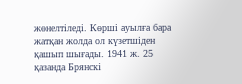жөнелтіледі. Көрші ауылға бара жатқан жолда ол күзетшіден қашып шығады. 1941 ж. 25 қазанда Брянскі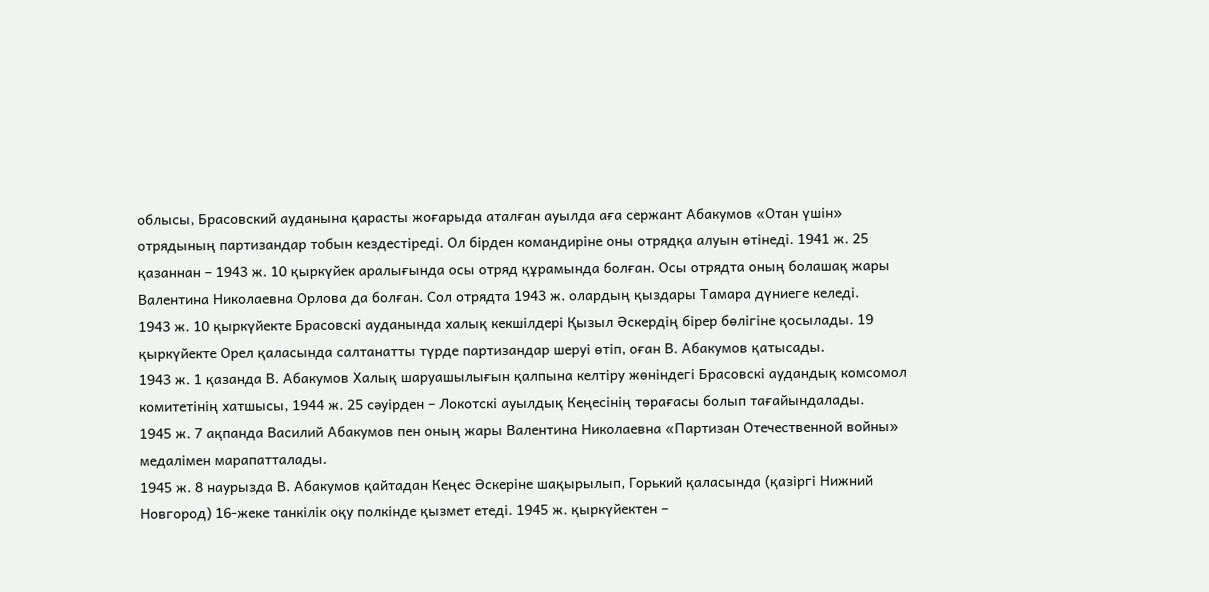облысы, Брасовский ауданына қарасты жоғарыда аталған ауылда аға сержант Абакумов «Отан үшін» отрядының партизандар тобын кездестіреді. Ол бірден командиріне оны отрядқа алуын өтінеді. 1941 ж. 25 қазаннан – 1943 ж. 10 қыркүйек аралығында осы отряд құрамында болған. Осы отрядта оның болашақ жары Валентина Николаевна Орлова да болған. Сол отрядта 1943 ж. олардың қыздары Тамара дүниеге келеді.
1943 ж. 10 қыркүйекте Брасовскі ауданында халық кекшілдері Қызыл Әскердің бірер бөлігіне қосылады. 19 қыркүйекте Орел қаласында салтанатты түрде партизандар шеруі өтіп, оған В. Абакумов қатысады.
1943 ж. 1 қазанда В. Абакумов Халық шаруашылығын қалпына келтіру жөніндегі Брасовскі аудандық комсомол комитетінің хатшысы, 1944 ж. 25 сәуірден – Локотскі ауылдық Кеңесінің төрағасы болып тағайындалады.
1945 ж. 7 ақпанда Василий Абакумов пен оның жары Валентина Николаевна «Партизан Отечественной войны» медалімен марапатталады.
1945 ж. 8 наурызда В. Абакумов қайтадан Кеңес Әскеріне шақырылып, Горький қаласында (қазіргі Нижний Новгород) 16-жеке танкілік оқу полкінде қызмет етеді. 1945 ж. қыркүйектен –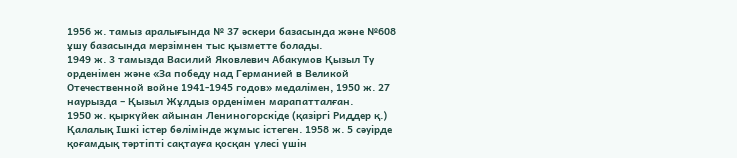1956 ж. тамыз аралығында № 37 әскери базасында және №608 ұшу базасында мерзімнен тыс қызметте болады.
1949 ж. 3 тамызда Василий Яковлевич Абакумов Қызыл Ту орденімен және «За победу над Германией в Великой Отечественной войне 1941-1945 годов» медалімен, 1950 ж. 27 наурызда – Қызыл Жұлдыз орденімен марапатталған.
1950 ж. қыркүйек айынан Лениногорскіде (қазіргі Риддер қ.) Қалалық Ішкі істер бөлімінде жұмыс істеген. 1958 ж. 5 сәуірде қоғамдық тәртіпті сақтауға қосқан үлесі үшін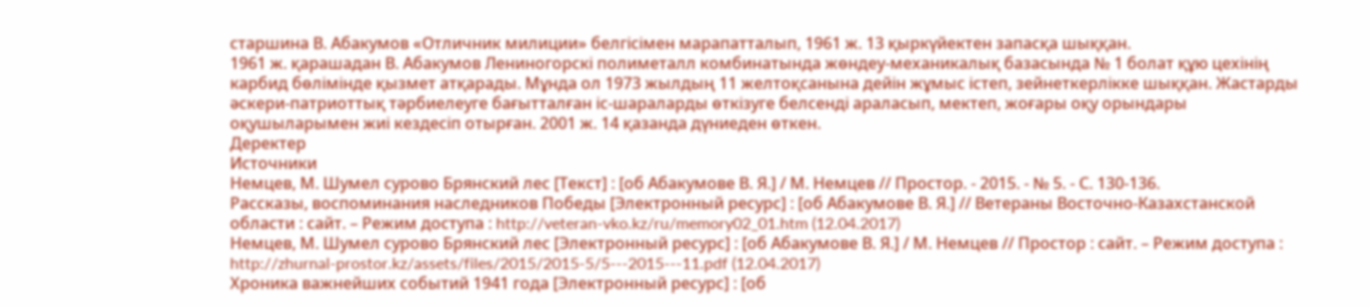старшина В. Абакумов «Отличник милиции» белгісімен марапатталып, 1961 ж. 13 қыркүйектен запасқа шыққан.
1961 ж. қарашадан В. Абакумов Лениногорскі полиметалл комбинатында жөндеу-механикалық базасында № 1 болат құю цехінің карбид бөлімінде қызмет атқарады. Мұнда ол 1973 жылдың 11 желтоқсанына дейін жұмыс істеп, зейнеткерлікке шыққан. Жастарды әскери-патриоттық тәрбиелеуге бағытталған іс-шараларды өткізуге белсенді араласып, мектеп, жоғары оқу орындары оқушыларымен жиі кездесіп отырған. 2001 ж. 14 қазанда дүниеден өткен.
Деректер
Источники
Немцев, М. Шумел сурово Брянский лес [Текст] : [об Абакумове В. Я.] / М. Немцев // Простор. - 2015. - № 5. - С. 130-136.
Рассказы, воспоминания наследников Победы [Электронный ресурс] : [об Абакумове В. Я.] // Ветераны Восточно-Казахстанской области : сайт. – Режим доступа : http://veteran-vko.kz/ru/memory02_01.htm (12.04.2017)
Немцев, М. Шумел сурово Брянский лес [Электронный ресурс] : [об Абакумове В. Я.] / М. Немцев // Простор : сайт. – Режим доступа : http://zhurnal-prostor.kz/assets/files/2015/2015-5/5---2015---11.pdf (12.04.2017)
Хроника важнейших событий 1941 года [Электронный ресурс] : [об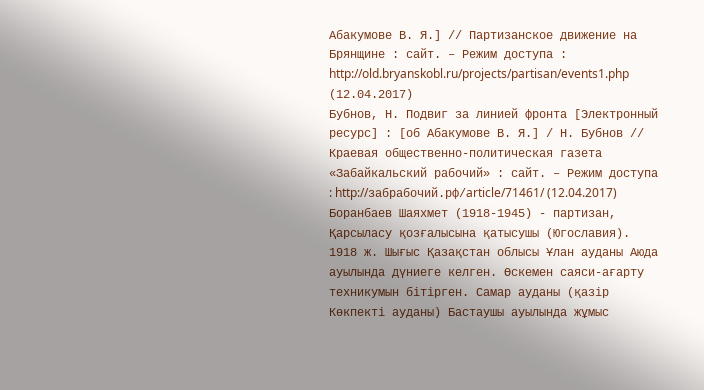Абакумове В. Я.] // Партизанское движение на Брянщине : сайт. – Режим доступа : http://old.bryanskobl.ru/projects/partisan/events1.php (12.04.2017)
Бубнов, Н. Подвиг за линией фронта [Электронный ресурс] : [об Абакумове В. Я.] / Н. Бубнов // Краевая общественно-политическая газета «Забайкальский рабочий» : сайт. – Режим доступа : http://забрабочий.рф/article/71461/ (12.04.2017)
Боранбаев Шаяхмет (1918-1945) - партизан, Қарсыласу қозғалысына қатысушы (Югославия).
1918 ж. Шығыс Қазақстан облысы Ұлан ауданы Аюда ауылында дүниеге келген. Өскемен саяси-ағарту техникумын бітірген. Самар ауданы (қазір Көкпекті ауданы) Бастаушы ауылында жұмыс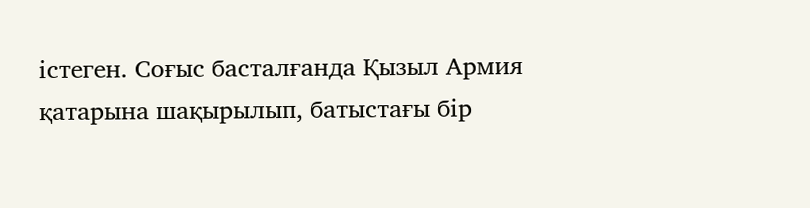істеген. Соғыс басталғанда Қызыл Армия қатарына шақырылып, батыстағы бір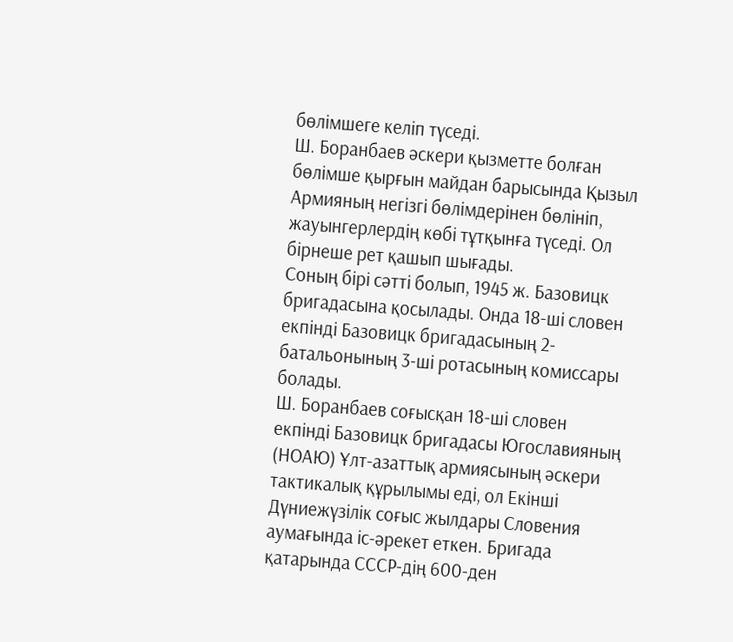бөлімшеге келіп түседі.
Ш. Боранбаев әскери қызметте болған бөлімше қырғын майдан барысында Қызыл Армияның негізгі бөлімдерінен бөлініп, жауынгерлердің көбі тұтқынға түседі. Ол бірнеше рет қашып шығады.
Соның бірі сәтті болып, 1945 ж. Базовицк бригадасына қосылады. Онда 18-ші словен екпінді Базовицк бригадасының 2-батальонының 3-ші ротасының комиссары болады.
Ш. Боранбаев соғысқан 18-ші словен екпінді Базовицк бригадасы Югославияның (НОАЮ) Ұлт-азаттық армиясының әскери тактикалық құрылымы еді, ол Екінші Дүниежүзілік соғыс жылдары Словения аумағында іс-әрекет еткен. Бригада қатарында СССР-дің 600-ден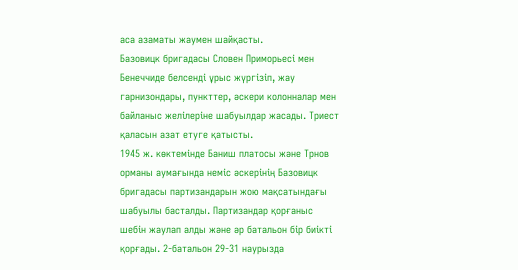аса азаматы жаумен шайқасты.
Базовицк бригадасы Словен Приморьесі мен Бенеччиде белсенді ұрыс жүргізіп, жау гарнизондары, пункттер, әскери колонналар мен байланыс желілеріне шабуылдар жасады. Триест қаласын азат етуге қатысты.
1945 ж. көктемінде Баниш платосы және Трнов орманы аумағында неміс әскерінің Базовицк бригадасы партизандарын жою мақсатындағы шабуылы басталды. Партизандар қорғаныс шебін жаулап алды және әр батальон бір биікті қорғады. 2-батальон 29-31 наурызда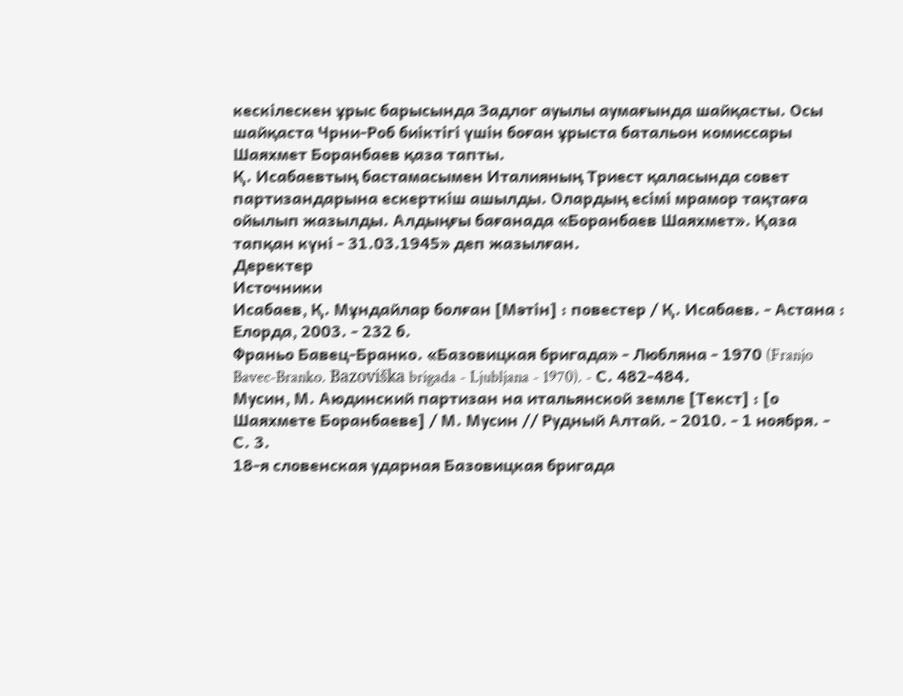кескілескен ұрыс барысында Задлог ауылы аумағында шайқасты. Осы шайқаста Чрни-Роб биіктігі үшін боған ұрыста батальон комиссары Шаяхмет Боранбаев қаза тапты.
Қ. Исабаевтың бастамасымен Италияның Триест қаласында совет партизандарына ескерткіш ашылды. Олардың есімі мрамор тақтаға ойылып жазылды. Алдыңғы бағанада «Боранбаев Шаяхмет». Қаза тапқан күні - 31.03.1945» деп жазылған.
Деректер
Источники
Исабаев, Қ. Мұндайлар болған [Мәтін] : повестер / Қ. Исабаев. - Астана : Елорда, 2003. - 232 б.
Франьо Бавец-Бранко. «Базовицкая бригада» - Любляна - 1970 (Franjo Bavec-Branko. Bazoviška brigada - Ljubljana - 1970). - С. 482-484.
Мусин, М. Аюдинский партизан на итальянской земле [Текст] : [о Шаяхмете Боранбаеве] / М. Мусин // Рудный Алтай. - 2010. - 1 ноября. - С. 3.
18-я словенская ударная Базовицкая бригада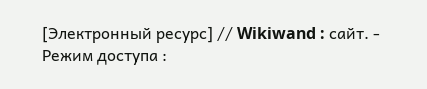[Электронный ресурс] // Wikiwand : сайт. - Режим доступа :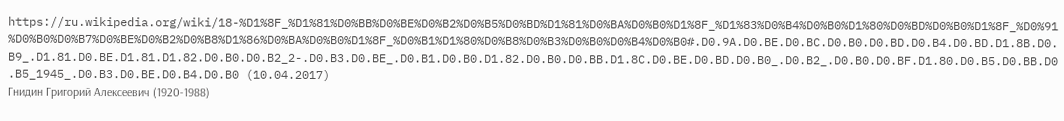https://ru.wikipedia.org/wiki/18-%D1%8F_%D1%81%D0%BB%D0%BE%D0%B2%D0%B5%D0%BD%D1%81%D0%BA%D0%B0%D1%8F_%D1%83%D0%B4%D0%B0%D1%80%D0%BD%D0%B0%D1%8F_%D0%91%D0%B0%D0%B7%D0%BE%D0%B2%D0%B8%D1%86%D0%BA%D0%B0%D1%8F_%D0%B1%D1%80%D0%B8%D0%B3%D0%B0%D0%B4%D0%B0#.D0.9A.D0.BE.D0.BC.D0.B0.D0.BD.D0.B4.D0.BD.D1.8B.D0.B9_.D1.81.D0.BE.D1.81.D1.82.D0.B0.D0.B2_2-.D0.B3.D0.BE_.D0.B1.D0.B0.D1.82.D0.B0.D0.BB.D1.8C.D0.BE.D0.BD.D0.B0_.D0.B2_.D0.B0.D0.BF.D1.80.D0.B5.D0.BB.D0.B5_1945_.D0.B3.D0.BE.D0.B4.D0.B0 (10.04.2017)
Гнидин Григорий Алексеевич (1920-1988)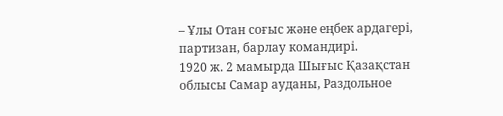– Ұлы Отан соғыс және еңбек ардагері, партизан, барлау командирі.
1920 ж. 2 мамырда Шығыс Қазақстан облысы Самар ауданы, Раздольное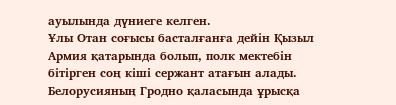ауылында дүниеге келген.
Ұлы Отан соғысы басталғанға дейін Қызыл Армия қатарында болып, полк мектебін бітірген соң кіші сержант атағын алады. Белорусияның Гродно қаласында ұрысқа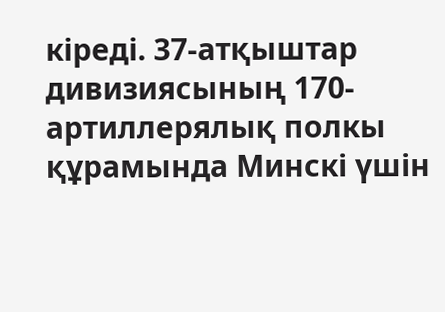кіреді. 37-атқыштар дивизиясының 170-артиллерялық полкы құрамында Минскі үшін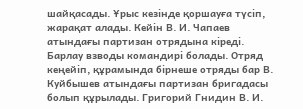шайқасады. Ұрыс кезінде қоршауға түсіп, жарақат алады. Кейін В. И. Чапаев атындағы партизан отрядына кіреді. Барлау взводы командирі болады. Отряд кеңейіп, құрамында бірнеше отряды бар В. Куйбышев атындағы партизан бригадасы болып құрылады. Григорий Гнидин В. И.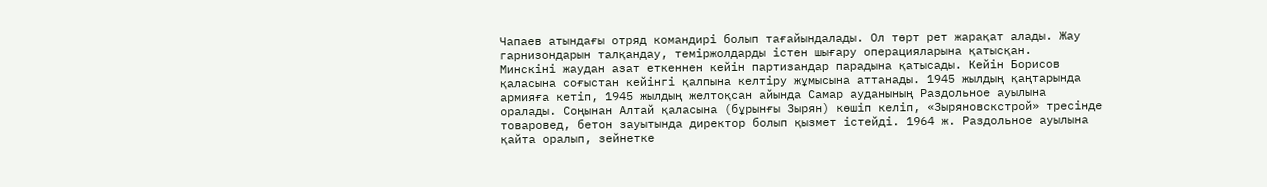Чапаев атындағы отряд командирі болып тағайындалады. Ол төрт рет жарақат алады. Жау гарнизондарын талқандау, теміржолдарды істен шығару операцияларына қатысқан.
Минскіні жаудан азат еткеннен кейін партизандар парадына қатысады. Кейін Борисов қаласына соғыстан кейінгі қалпына келтіру жұмысына аттанады. 1945 жылдың қаңтарында армияға кетіп, 1945 жылдың желтоқсан айында Самар ауданының Раздольное ауылына оралады. Соңынан Алтай қаласына (бұрынғы Зырян) көшіп келіп, «Зыряновскстрой» тресінде товаровед, бетон зауытында директор болып қызмет істейді. 1964 ж. Раздольное ауылына қайта оралып, зейнетке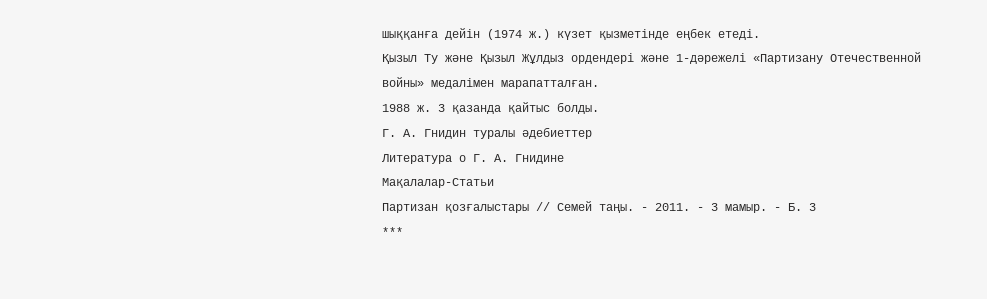шыққанға дейін (1974 ж.) күзет қызметінде еңбек етеді.
Қызыл Ту және Қызыл Жұлдыз ордендері және 1-дәрежелі «Партизану Отечественной войны» медалімен марапатталған.
1988 ж. 3 қазанда қайтыс болды.
Г. А. Гнидин туралы әдебиеттер
Литература о Г. А. Гнидине
Мақалалар-Статьи
Партизан қозғалыстары // Семей таңы. - 2011. - 3 мамыр. - Б. 3
***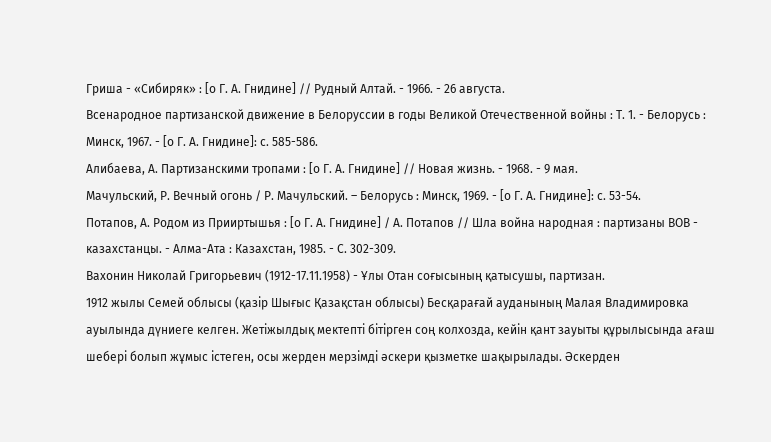Гриша - «Сибиряк» : [о Г. А. Гнидине] // Рудный Алтай. - 1966. - 26 августа.
Всенародное партизанской движение в Белоруcсии в годы Великой Отечественной войны : Т. 1. - Белорусь : Минск, 1967. - [о Г. А. Гнидине]: с. 585-586.
Алибаева, А. Партизанскими тропами : [о Г. А. Гнидине] // Новая жизнь. - 1968. - 9 мая.
Мачульский, Р. Вечный огонь / Р. Мачульский. – Белорусь : Минск, 1969. - [о Г. А. Гнидине]: с. 53-54.
Потапов, А. Родом из Прииртышья : [о Г. А. Гнидине] / А. Потапов // Шла война народная : партизаны ВОВ - казахстанцы. - Алма-Ата : Казахстан, 1985. - С. 302-309.
Вахонин Николай Григорьевич (1912-17.11.1958) - Ұлы Отан соғысының қатысушы, партизан.
1912 жылы Семей облысы (қазір Шығыс Қазақстан облысы) Бесқарағай ауданының Малая Владимировка ауылында дүниеге келген. Жетіжылдық мектепті бітірген соң колхозда, кейін қант зауыты құрылысында ағаш шебері болып жұмыс істеген, осы жерден мерзімді әскери қызметке шақырылады. Әскерден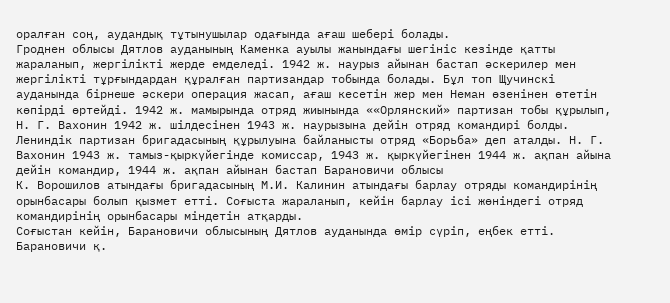оралған соң, аудандық тұтынушылар одағында ағаш шебері болады.
Гроднен облысы Дятлов ауданының Каменка ауылы жанындағы шегініс кезінде қатты жараланып, жергілікті жерде емделеді. 1942 ж. наурыз айынан бастап әскерилер мен жергілікті тұрғындардан құралған партизандар тобында болады. Бұл топ Щучинскі ауданында бірнеше әскери операция жасап, ағаш кесетін жер мен Неман өзенінен өтетін көпірді өртейді. 1942 ж. мамырында отряд жиынында ««Орлянский» партизан тобы құрылып, Н. Г. Вахонин 1942 ж. шілдесінен 1943 ж. наурызына дейін отряд командирі болды. Лениндік партизан бригадасының құрылуына байланысты отряд «Борьба» деп аталды. Н. Г. Вахонин 1943 ж. тамыз-қыркүйегінде комиссар, 1943 ж. қыркүйегінен 1944 ж. ақпан айына дейін командир, 1944 ж. ақпан айынан бастап Барановичи облысы
К. Ворошилов атындағы бригадасының М.И. Калинин атындағы барлау отряды командирінің орынбасары болып қызмет етті. Соғыста жараланып, кейін барлау ісі жөніндегі отряд командирінің орынбасары міндетін атқарды.
Соғыстан кейін, Барановичи облысының Дятлов ауданында өмір сүріп, еңбек етті. Барановичи қ.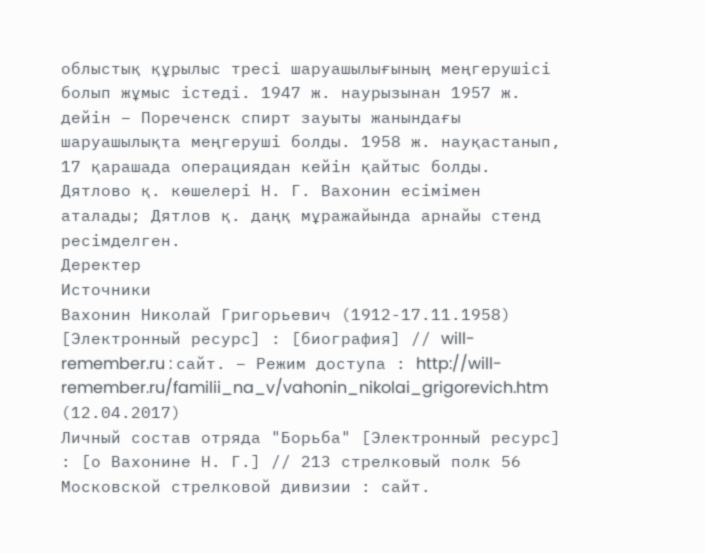облыстық құрылыс тресі шаруашылығының меңгерушісі болып жұмыс істеді. 1947 ж. наурызынан 1957 ж. дейін – Пореченск спирт зауыты жанындағы шаруашылықта меңгеруші болды. 1958 ж. науқастанып, 17 қарашада операциядан кейін қайтыс болды.
Дятлово қ. көшелері Н. Г. Вахонин есімімен аталады; Дятлов қ. даңқ мұражайында арнайы стенд ресімделген.
Деректер
Источники
Вахонин Николай Григорьевич (1912-17.11.1958) [Электронный ресурс] : [биография] // will-remember.ru : сайт. – Режим доступа : http://will-remember.ru/familii_na_v/vahonin_nikolai_grigorevich.htm (12.04.2017)
Личный состав отряда "Борьба" [Электронный ресурс] : [о Вахонине Н. Г.] // 213 стрелковый полк 56 Московской стрелковой дивизии : сайт.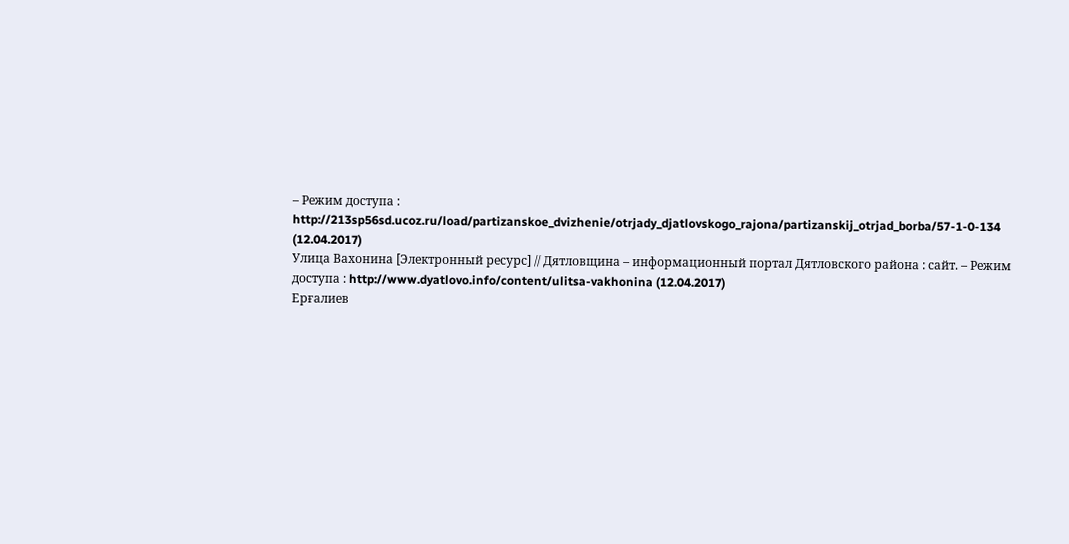– Режим доступа :
http://213sp56sd.ucoz.ru/load/partizanskoe_dvizhenie/otrjady_djatlovskogo_rajona/partizanskij_otrjad_borba/57-1-0-134 (12.04.2017)
Улица Вахонина [Электронный ресурс] // Дятловщина – информационный портал Дятловского района : сайт. – Режим доступа : http://www.dyatlovo.info/content/ulitsa-vakhonina (12.04.2017)
Ерғалиев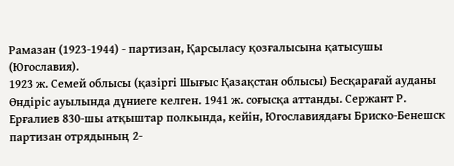Рамазан (1923-1944) - партизан, Қарсыласу қозғалысына қатысушы (Югославия).
1923 ж. Семей облысы (қазіргі Шығыс Қазақстан облысы) Бесқарағай ауданы Өндіріс ауылында дүниеге келген. 1941 ж. соғысқа аттанды. Сержант Р. Ерғалиев 830-шы атқыштар полкында, кейін, Югославиядағы Бриско-Бенешск партизан отрядының 2-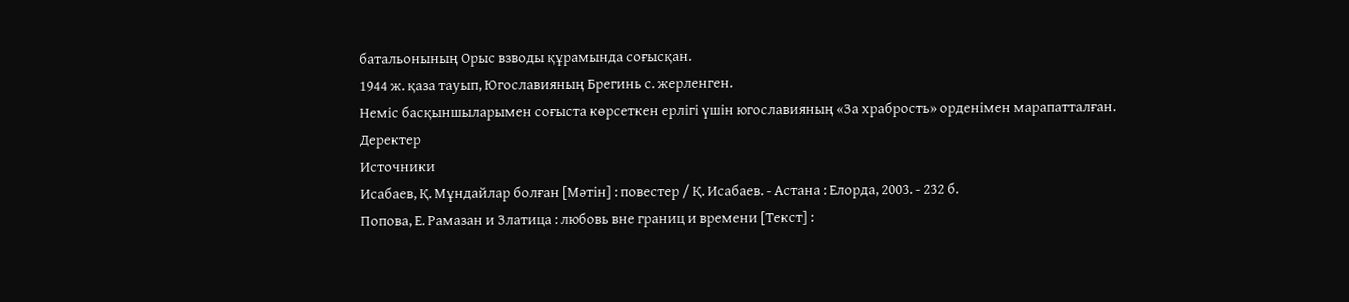батальонының Орыс взводы құрамында соғысқан.
1944 ж. қаза тауып, Югославияның Брегинь с. жерленген.
Неміс басқыншыларымен соғыста көрсеткен ерлігі үшін югославияның «За храбрость» орденімен марапатталған.
Деректер
Источники
Исабаев, Қ. Мұндайлар болған [Мәтін] : повестер / Қ. Исабаев. - Астана : Елорда, 2003. - 232 б.
Попова, Е. Рамазан и Златица : любовь вне границ и времени [Текст] :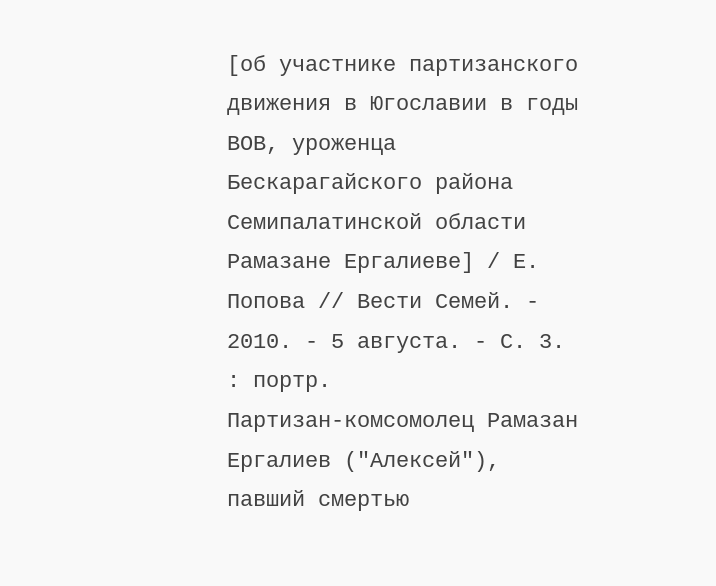[об участнике партизанского движения в Югославии в годы ВОВ, уроженца Бескарагайского района Семипалатинской области Рамазане Ергалиеве] / Е. Попова // Вести Семей. - 2010. - 5 августа. - С. 3. : портр.
Партизан-комсомолец Рамазан Ергалиев ("Алексей"), павший смертью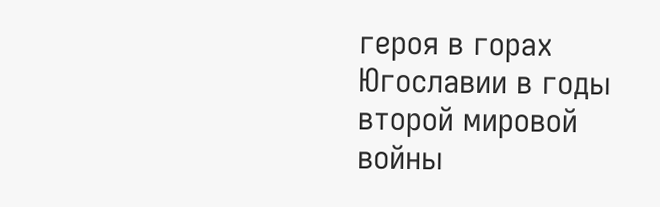героя в горах Югославии в годы второй мировой войны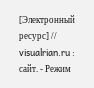[Электронный ресурс] // visualrian.ru : сайт. - Режим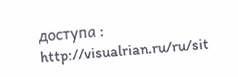доступа : http://visualrian.ru/ru/sit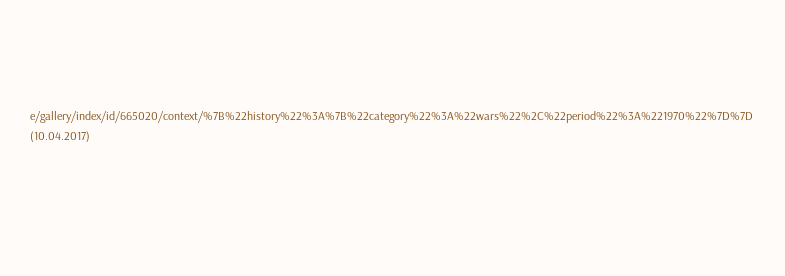e/gallery/index/id/665020/context/%7B%22history%22%3A%7B%22category%22%3A%22wars%22%2C%22period%22%3A%221970%22%7D%7D (10.04.2017)